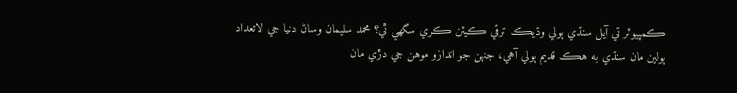ڪمپيوٽر تي آيل سنڌي ٻولي وڌيڪ ترقي ڪيئن ڪري سگهي ٿي؟ محمد سليمان وساڻ دنيا جي لاتعداد ٻولين مان سنڌي به هڪ قديم ٻولي آهي، جنهن جو اندازو موهن جي دڙي مان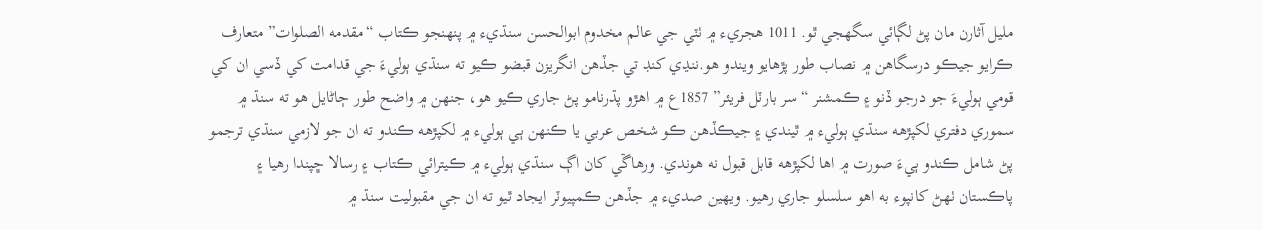مليل آثارن مان پڻ لڳائي سگهجي ٿو. 1011 هجريء ۾ ٺٽي جي عالم مخدوم ابوالحسن سنڌيء ۾ پنهنجو ڪتاب “مقدمه الصلوات” متعارف ڪرايو جيڪو درسگاهن ۾ نصاب طور پڙهايو ويندو هو.ننڍي کنڊ تي جڏهن انگريزن قبضو ڪيو ته سنڌي ٻوليءَ جي قدامت کي ڏسي ان کي قومي ٻوليءَ جو درجو ڏنو ۽ ڪمشنر “سر بارٽل فريئر” 1857ع ۾ اهڙو پڌرنامو پڻ جاري ڪيو هو، جنهن ۾ واضح طور ڄاڻايل هو ته سنڌ ۾ سموري دفتري لکپڙهه سنڌي ٻوليء ۾ ٿيندي ۽ جيڪڏهن ڪو شخص عربي يا ڪنهن ٻي ٻوليء ۾ لکپڙهه ڪندو ته ان جو لازمي سنڌي ترجمو پڻ شامل ڪندو ٻيءَ صورت ۾ اها لکپڙهه قابل قبول نه هوندي. ورهاڱي کان اڳ سنڌي ٻوليء ۾ ڪيترائي ڪتاب ۽ رسالا ڇپندا رهيا ۽ پاڪستان ٺهڻ کانپوء به اهو سلسلو جاري رهيو. ويهين صديء ۾ جڏهن ڪمپيوٽر ايجاد ٿيو ته ان جي مقبوليت سنڌ ۾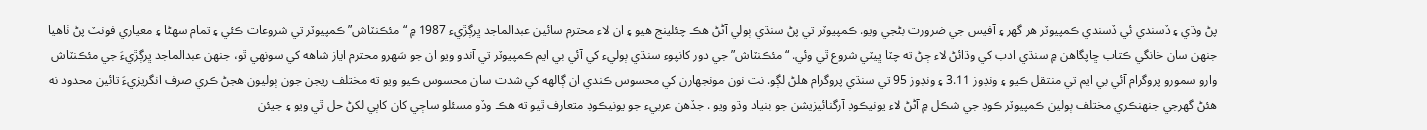پڻ وڌي ۽ ڏسندي ئي ڏسندي ڪمپيوٽر هر گهر ۽ آفيس جي ضرورت بڻجي ويو. ڪمپيوٽر تي پڻ سنڌي ٻولي آڻڻ هڪ چئلينج هيو ۽ ان لاء محترم سائين عبدالماجد ڀرڳڙيء 1987 ۾ “مئڪنٽاش” ڪمپيوٽر تي شروعات ڪئي ۽ تمام سهڻا ۽ معياري فونٽ پڻ ٺاهيا جنهن سان خانگي ڪتاب ڇاپگاهن ۾ سنڌي ادب کي وڌائڻ لاء ڄڻ ته چٽا ڀيٽي شروع ٿي وئي. “مئڪنٽاش” جي دور کانپوء سنڌي ٻوليء کي آئي بي ايم ڪمپيوٽر تي آندو ويو ان جو سَهرو محترم اياز شاهه کي سونهي ٿو، جنهن عبدالماجد ڀرڳڙيءَ جي مئڪنٽاش وارو سمورو پروگرام آئي بي ايم تي منتقل ڪيو ۽ ونڊوز 3.11 ۽ ونڊوز 95 تي سنڌي پروگرام هلڻ لڳو. نت نون مونجهارن کي محسوس ڪندي ان ڳالهه کي شدت سان محسوس ڪيو ويو ته مختلف ريجن جون ٻوليون هجڻ ڪري صرف انگريزيءَ تائين محدود نه هئڻ گهرجي جنهنڪري مختلف ٻولين ڪمپيوٽر ڪوڊ جي شڪل ۾ آڻڻ لاء يونيڪوڊ آرگنائيزيشن جو بنياد وڌو ويو . جڏهن عربيء جو يونيڪوڊ متعارف ٿيو ته هڪ وڏو مسئلو ساڄي کان کاٻي لکڻ حل ٿي ويو ۽ جيئن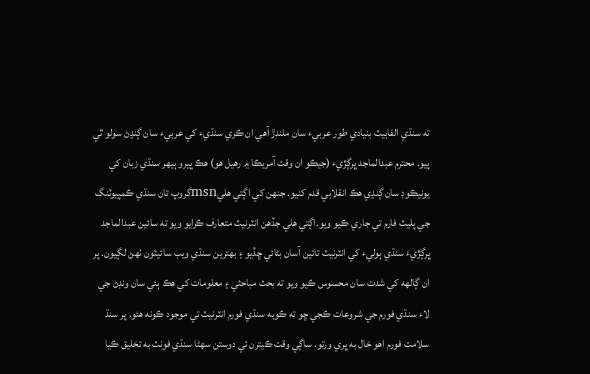ته سنڌي الفابيٽ بنيادي طور عربيء سان ملندڙ آهي ان ڪري سنڌيء کي عربيء سان ڳنڍڻ سولو ٿي پيو. محترم عبدالماجد ڀرڳڙيء (جيڪو ان وقت آمريڪا ۾ رهيل هو) هڪ ڀيرو ٻيهر سنڌي زبان کي يونيڪوڊ سان ڳنڍي هڪ انقلابي قدم کنيو. جنهن کي اڳتي هليmsnگروپ تان سنڌي ڪمپيوٽنگ جي پليٽ فارم تي جاري ڪيو ويو.اڳتي هلي جڏهن انٽرنيٽ متعارف ڪرايو ويو ته سائين عبدالماجد ڀرڳڙيءَ سنڌي ٻوليء کي انٽرنيٽ تائين آسان بڻائي ڇڏيو ۽ بهترين سنڌي ويب سائيٽون ٺهڻ لڳيون. پر ان ڳالهه کي شدت سان محسوس ڪيو ويو ته بحث مباحثي ۽ معلومات کي هڪ ٻئي سان ونڊڻ جي لاء سنڌي فورم جي شروعات ڪجي ڇو ته ڪوبه سنڌي فورم انٽرنيٽ تي موجود ڪونه هئو. پر سنڌ سلامت فورم اهو خال به ڀري ورتو. ساڳي وقت ڪيترن ئي دوستن سهڻا سنڌي فونٽ به تخليق ڪيا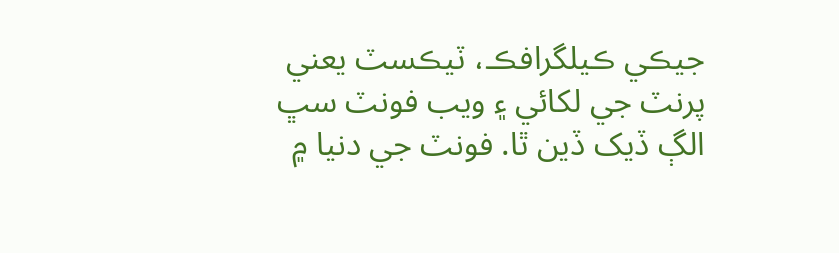جيڪي ڪيلگرافڪ، ٽيڪسٽ يعني پرنٽ جي لکائي ۽ ويب فونٽ سڀ الڳ ڏيک ڏين ٿا. فونٽ جي دنيا ۾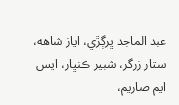عبد الماجد ڀرڳڙي، اياز شاهه، ستار زرگر، شبير ڪنڀار، ايس ايم صاريم،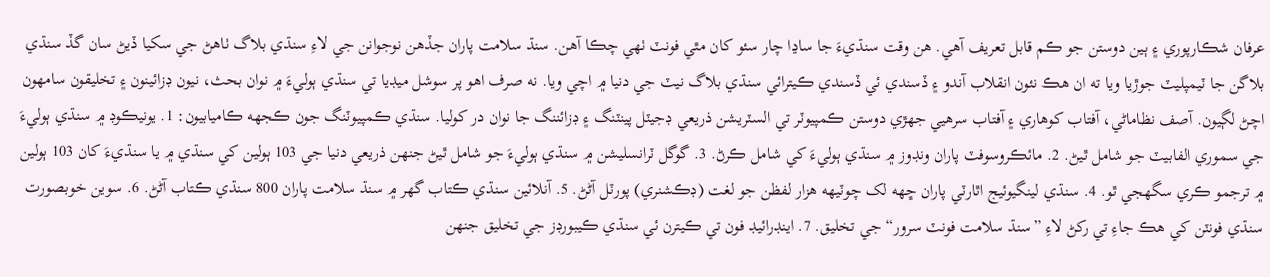عرفان شڪارپوري ۽ ٻين دوستن جو ڪم قابل تعريف آهي. هن وقت سنڌيءَ جا ساڍا چار سئو کان مٿي فونٽ ٺهي چڪا آهن. سنڌ سلامت پاران جڏهن نوجوانن جي لاءِ سنڌي بلاگ ٺاهڻ جي سکيا ڏيڻ سان گڏ سنڌي بلاگن جا ٽيمپليٽ جوڙيا ويا ته ان هڪ نئون انقلاب آندو ۽ ڏسندي ئي ڏسندي ڪيترائي سنڌي بلاگ نيٽ جي دنيا ۾ اچي ويا. نه صرف اهو پر سوشل ميڊيا تي سنڌي ٻوليءَ ۾ نوان بحث، نيون ڊزائينون ۽ تخليقون سامهون اچڻ لڳيون. آصف نظاماڻي، آفتاب کوهاري ۽ آفتاب سرهيي جهڙي دوستن ڪمپيوٽر تي السٽريشن ذريعي ڊجيٽل پينٽنگ ۽ ڊزائننگ جا نوان در کوليا. سنڌي ڪمپيوٽنگ جون ڪجهه ڪاميابيون: 1. يونيڪوڊ ۾ سنڌي ٻوليءَ جي سموري الفابيٽ جو شامل ٿيڻ. 2. مائڪروسوفٽ پاران ونڊوز ۾ سنڌي ٻوليءَ کي شامل ڪرڻ. 3. گوگل ٽرانسليشن ۾ سنڌي ٻوليءَ جو شامل ٿيڻ جنهن ذريعي دنيا جي 103 ٻولين کي سنڌي ۾ يا سنڌيءَ کان 103 ٻولين ۾ ترجمو ڪري سگهجي ٿو. 4. سنڌي لينگيوئيج اٿارٽي پاران ڇهه لک چوٽيهه هزار لفظن جو لغت (ڊڪشنري) پورٽل آڻڻ. 5. آنلائين سنڌي ڪتاب گهر ۾ سنڌ سلامت پاران 800 سنڌي ڪتاب آڻڻ. 6. سوين خوبصورت سنڌي فونٽن کي هڪ جاءِ تي رکڻ لاءِ ”سنڌ سلامت فونٽ سرور“ جي تخليق. 7. اينڊرائيڊ فون تي ڪيترن ئي سنڌي ڪيبورڊز جي تخليق جنهن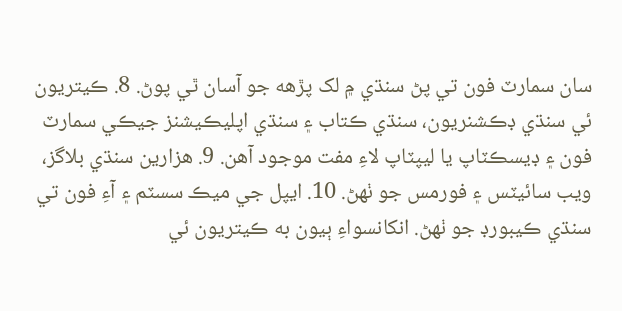سان سمارٽ فون تي پڻ سنڌي ۾ لک پڙهه جو آسان ٿي پوڻ. 8. ڪيتريون ئي سنڌي ڊڪشنريون، سنڌي ڪتاب ۽ سنڌي اپليڪيشنز جيڪي سمارٽ فون ۽ ڊيسڪٽاپ يا ليپٽاپ لاءِ مفت موجود آهن. 9. هزارين سنڌي بلاگز، ويب سائيٽس ۽ فورمس جو ٺهڻ. 10. ايپل جي ميڪ سسٽم ۽ آءِ فون تي سنڌي ڪيبورڊ جو ٺهڻ. انکانسواءِ ٻيون به ڪيتريون ئي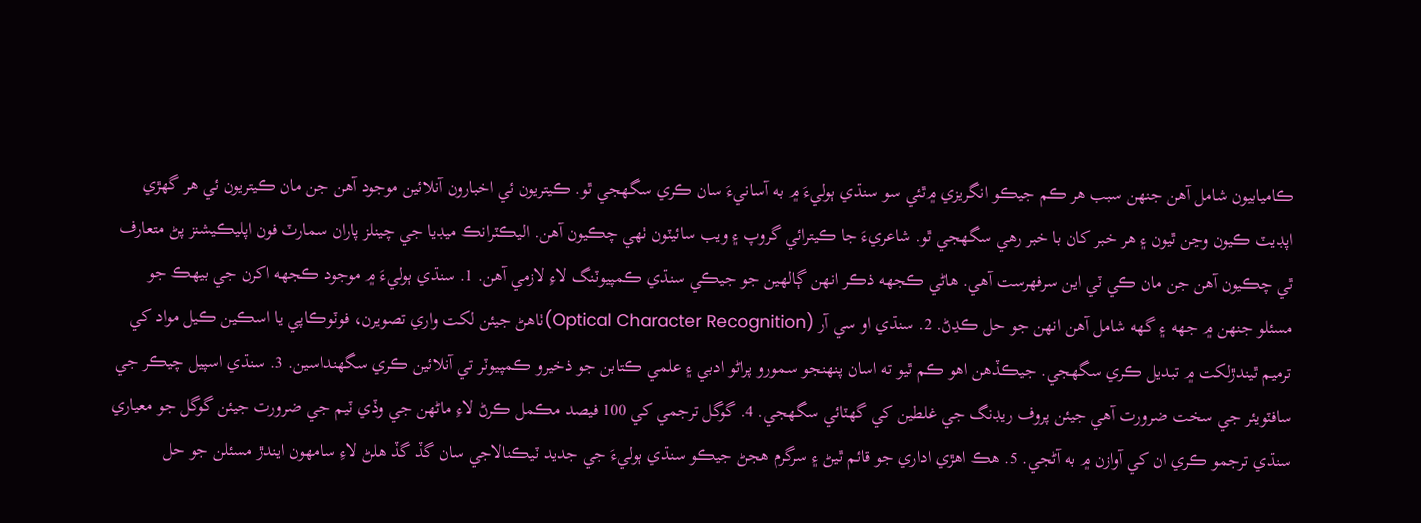ڪاميابيون شامل آهن جنهن سبب هر ڪم جيڪو انگريزي ۾ٿئي سو سنڌي ٻوليءَ ۾ به آسانيءَ سان ڪري سگهجي ٿو. ڪيتريون ئي اخبارون آنلائين موجود آهن جن مان ڪيتريون ئي هر گهڙي اپڊيٽ ڪيون وڃن ٿيون ۽ هر خبر کان با خبر رهي سگهجي ٿو. شاعريءَ جا ڪيترائي گروپ ۽ ويب سائيٽون ٺهي چڪيون آهن. اليڪٽرانڪ ميڊيا جي چينلز پاران سمارٽ فون اپليڪيشنز پڻ متعارف ٿي چڪيون آهن جن مان ڪي ٽي اين سرفهرست آهي. هاڻي ڪجهه ذڪر انهن ڳالهين جو جيڪي سنڌي ڪمپيوٽنگ لاءِ لازمي آهن. 1. سنڌي ٻوليءَ ۾ موجود ڪجهه اکرن جي بيهڪ جو مسئلو جنهن ۾ جهه ۽ گهه شامل آهن انهن جو حل ڪڍڻ. 2. سنڌي او سي آر (Optical Character Recognition)ٺاهڻ جيئن لکت واري تصويرن، فوٽوڪاپي يا اسڪين ڪيل مواد کي ترميم ٿيندڙلکت ۾ تبديل ڪري سگهجي. جيڪڏهن اهو ڪم ٿيو ته اسان پنهنجو سمورو پراڻو ادبي ۽ علمي ڪتابن جو ذخيرو ڪمپيوٽر تي آنلائين ڪري سگهنداسين. 3. سنڌي اسپيل چيڪر جي سافٽويئر جي سخت ضرورت آهي جيئن پروف ريڊنگ جي غلطين کي گهٽائي سگهجي. 4. گوگل ترجمي کي 100 فيصد مڪمل ڪرڻ لاءِ ماڻهن جي وڏي ٽيم جي ضرورت جيئن گوگل جو معياري سنڌي ترجمو ڪري ان کي آوازن ۾ به آڻجي. 5. هڪ اهڙي اداري جو قائم ٿيڻ ۽ سرگرم هجڻ جيڪو سنڌي ٻوليءَ جي جديد ٽيڪنالاجي سان گڏ گڏ هلڻ لاءِ سامهون ايندڙ مسئلن جو حل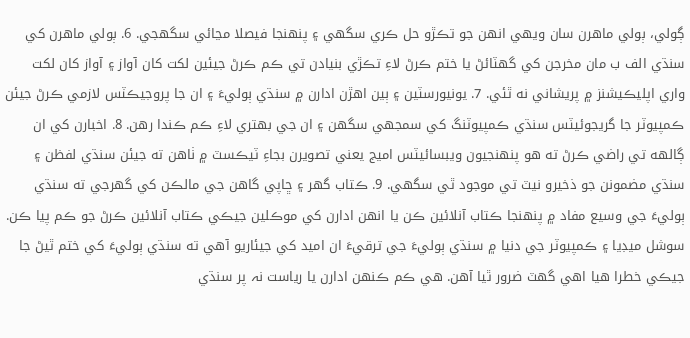ڳولي، ٻولي ماهرن سان ويهي انهن جو تڪڙو حل ڪري سگهي ۽ پنهنجا فيصلا مڃائي سگهجي. 6. ٻولي ماهرن کي سنڌي الف ب مان مخرجن کي گهٽائڻ يا ختم ڪرڻ لاءِ تڪڙي بنيادن تي ڪم ڪرڻ جيئين لکت کان آواز ۽ آواز کان لکت واري اپليڪيشنز ۾ پريشاني نه ٿئي. 7. يونيورسٽين ۽ ٻين اهڙن ادارن ۾ سنڌي ٻوليءَ ۽ ان جا پروجيڪٽس لازمي ڪرڻ جيئن ڪمپيوٽر جا گريجوئيٽس سنڌي ڪمپيوٽنگ کي سمجهي سگهن ۽ ان جي بهتري لاءِ ڪم ڪندا رهن. 8. اخبارن کي ان ڳالهه تي راضي ڪرڻ ته هو پنهنجيون ويبسائيٽس اميج يعني تصويرن بجاءِ ٽيڪسٽ ۾ ٺاهن ته جيئن سنڌي لفظن ۽ سنڌي مضمونن جو ذخيرو نيٽ تي موجود ٿي سگهي. 9. ڪتاب گهر ۽ ڇاپي گاهن جي مالڪن کي گهرجي ته سنڌي ٻوليءَ جي وسيع مفاد ۾ پنهنجا ڪتاب آنلائين ڪن يا انهن ادارن کي موڪلين جيڪي ڪتاب آنلائين ڪرڻ جو ڪم پيا ڪن. سوشل ميڊيا ۽ ڪمپيوٽر جي دنيا ۾ سنڌي ٻوليءَ جي ترقيءَ ان اميد کي جيئاريو آهي ته سنڌي ٻوليءَ کي ختم ٿيڻ جا جيڪي خطرا هيا اهي گهٽ ضرور ٿيا آهن. هي ڪم ڪنهن ادارن يا رياست نہ پر سنڌي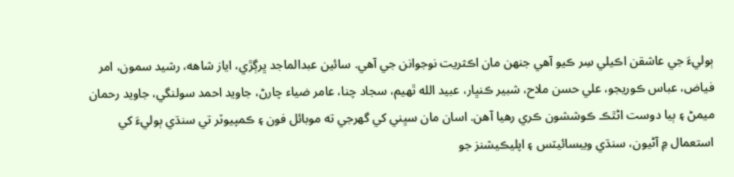ٻوليءَ جي عاشقن اڪيلي سِر ڪيو آهي جنهن مان اڪثريت نوجوانن جي آهي. سائين عبدالماجد ڀرڳڙي، اياز شاهه، رشيد سمون، امر فياض، عباس ڪوريجو، علي حسن ملاح، شبير ڪنڀار، عبيد الله ٿهيم، سجاد چنا، عامر ضياء چارڻ، جاويد احمد سولنگي، جاويد رحمان ميمڻ ۽ ٻيا دوست اڻٿڪ ڪوششون ڪري رهيا آهن. اسان مان سڀني کي گهرجي ته موبائل فون ۽ ڪمپيوٽر تي سنڌي ٻوليءَ کي استعمال ۾ آڻيون، سنڌي ويبسائيٽس ۽ اپليڪيشنز جو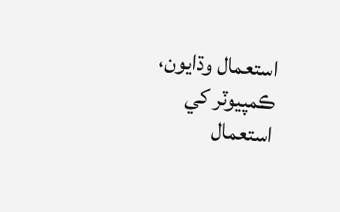استعمال وڌايون، ڪمپيوٽر کي استعمال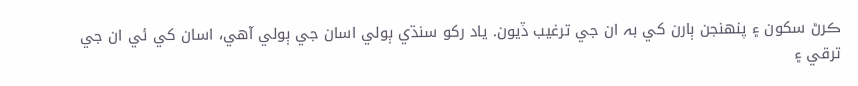ڪرڻ سکون ۽ پنهنجن ٻارن کي بہ ان جي ترغيب ڏيون. ياد رکو سنڌي ٻولي اسان جي ٻولي آهي، اسان کي ئي ان جي ترقي ۽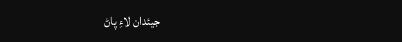جيئدان لاءِ پاڻ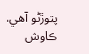پتوڙڻو آهي. ڪاوش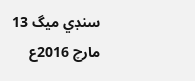سنڊي ميگ 13 مارچ 2016ع